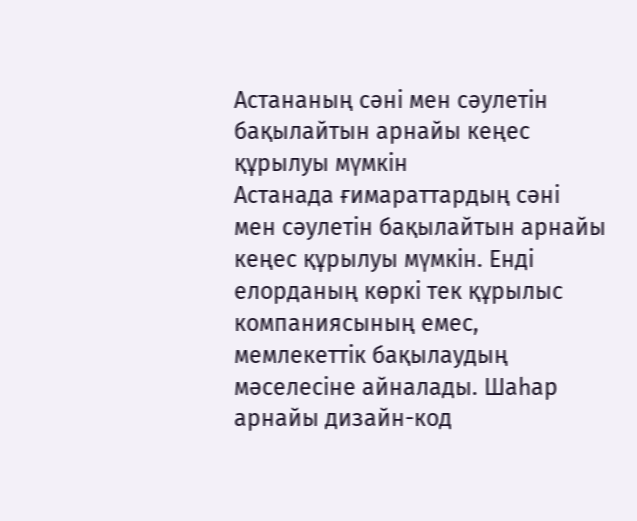Астананың сәні мен сәулетін бақылайтын арнайы кеңес құрылуы мүмкін
Астанада ғимараттардың сәні мен сәулетін бақылайтын арнайы кеңес құрылуы мүмкін. Енді елорданың көркі тек құрылыс компаниясының емес, мемлекеттік бақылаудың мәселесіне айналады. Шаһар арнайы дизайн-код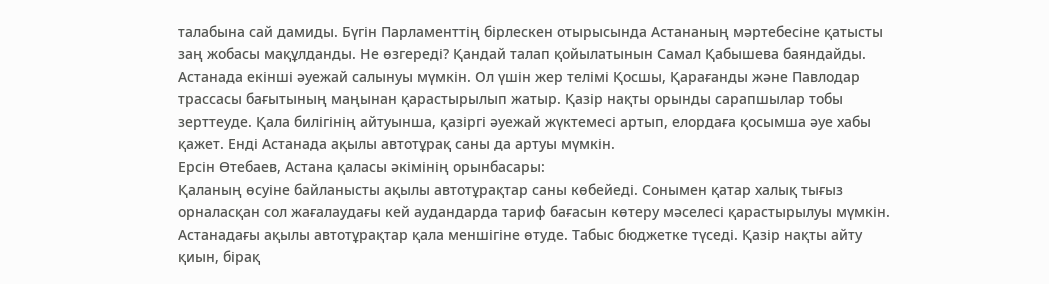талабына сай дамиды. Бүгін Парламенттің бірлескен отырысында Астананың мәртебесіне қатысты заң жобасы мақұлданды. Не өзгереді? Қандай талап қойылатынын Самал Қабышева баяндайды.
Астанада екінші әуежай салынуы мүмкін. Ол үшін жер телімі Қосшы, Қарағанды және Павлодар трассасы бағытының маңынан қарастырылып жатыр. Қазір нақты орынды сарапшылар тобы зерттеуде. Қала билігінің айтуынша, қазіргі әуежай жүктемесі артып, елордаға қосымша әуе хабы қажет. Енді Астанада ақылы автотұрақ саны да артуы мүмкін.
Ерсін Өтебаев, Астана қаласы әкімінің орынбасары:
Қаланың өсуіне байланысты ақылы автотұрақтар саны көбейеді. Сонымен қатар халық тығыз орналасқан сол жағалаудағы кей аудандарда тариф бағасын көтеру мәселесі қарастырылуы мүмкін. Астанадағы ақылы автотұрақтар қала меншігіне өтуде. Табыс бюджетке түседі. Қазір нақты айту қиын, бірақ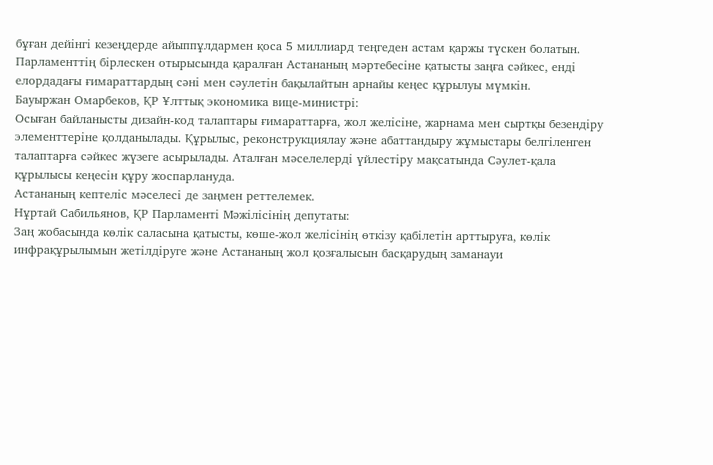бұған дейінгі кезеңдерде айыппұлдармен қоса 5 миллиард теңгеден астам қаржы түскен болатын.
Парламенттің бірлескен отырысында қаралған Астананың мәртебесіне қатысты заңға сәйкес, енді елордадағы ғимараттардың сәні мен сәулетін бақылайтын арнайы кеңес құрылуы мүмкін.
Бауыржан Омарбеков, ҚР Ұлттық экономика вице-министрі:
Осыған байланысты дизайн-код талаптары ғимараттарға, жол желісіне, жарнама мен сыртқы безендіру элементтеріне қолданылады. Құрылыс, реконструкциялау және абаттандыру жұмыстары белгіленген талаптарға сәйкес жүзеге асырылады. Аталған мәселелерді үйлестіру мақсатында Сәулет-қала құрылысы кеңесін құру жоспарлануда.
Астананың кептеліс мәселесі де заңмен реттелемек.
Нұртай Сабильянов, ҚР Парламенті Мәжілісінің депутаты:
Заң жобасында көлік саласына қатысты, көше-жол желісінің өткізу қабілетін арттыруға, көлік инфрақұрылымын жетілдіруге және Астананың жол қозғалысын басқарудың заманауи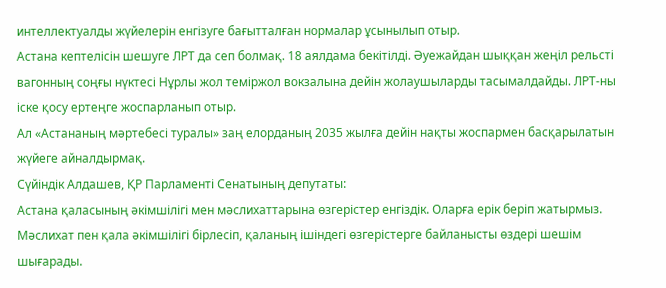интеллектуалды жүйелерін енгізуге бағытталған нормалар ұсынылып отыр.
Астана кептелісін шешуге ЛРТ да сеп болмақ. 18 аялдама бекітілді. Әуежайдан шыққан жеңіл рельсті вагонның соңғы нүктесі Нұрлы жол теміржол вокзалына дейін жолаушыларды тасымалдайды. ЛРТ-ны іске қосу ертеңге жоспарланып отыр.
Ал «Астананың мәртебесі туралы» заң елорданың 2035 жылға дейін нақты жоспармен басқарылатын жүйеге айналдырмақ.
Сүйіндік Алдашев, ҚР Парламенті Сенатының депутаты:
Астана қаласының әкімшілігі мен мәслихаттарына өзгерістер енгіздік. Оларға ерік беріп жатырмыз. Мәслихат пен қала әкімшілігі бірлесіп, қаланың ішіндегі өзгерістерге байланысты өздері шешім шығарады.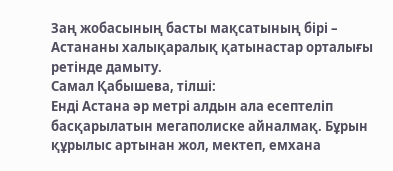Заң жобасының басты мақсатының бірі – Астананы халықаралық қатынастар орталығы ретінде дамыту.
Самал Қабышева, тілші:
Енді Астана әр метрі алдын ала есептеліп басқарылатын мегаполиске айналмақ. Бұрын құрылыс артынан жол, мектеп, емхана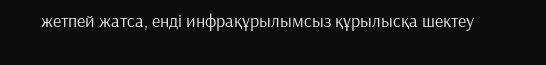жетпей жатса, енді инфрақұрылымсыз құрылысқа шектеу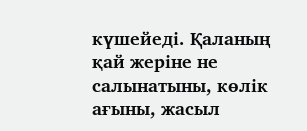күшейеді. Қаланың қай жеріне не салынатыны, көлік ағыны, жасыл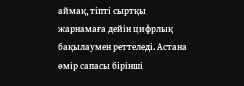аймақ, тіпті сыртқы жарнамаға дейін цифрлық бақылаумен реттеледі. Астана өмір сапасы бірінші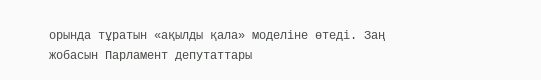орында тұратын «ақылды қала» моделіне өтеді. Заң жобасын Парламент депутаттары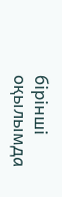бірінші оқылымда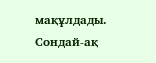мақұлдады.
Сондай-ақ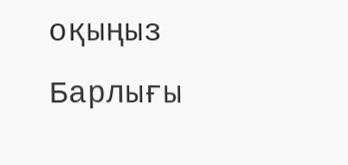оқыңыз
Барлығы